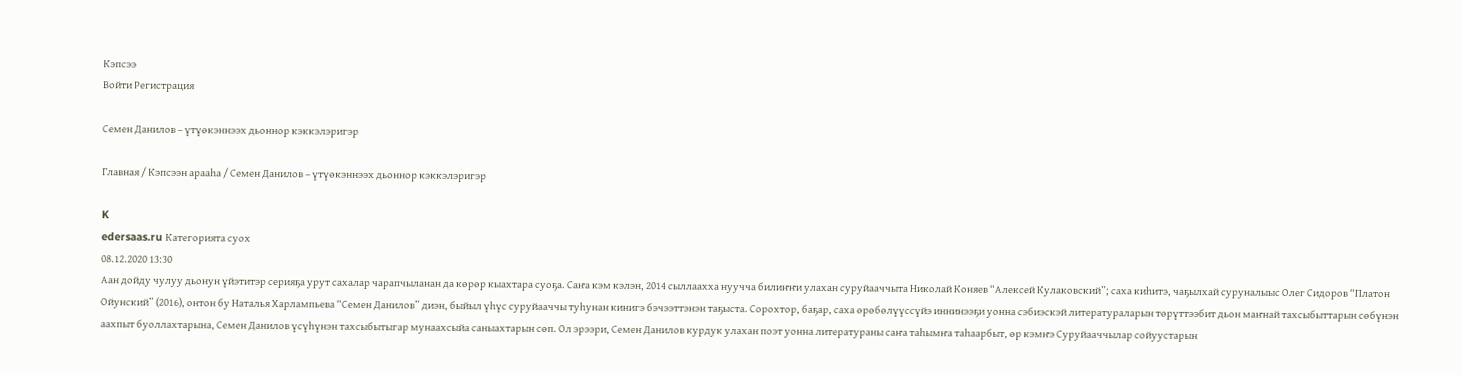Кэпсээ
Войти Регистрация

Семен Данилов – үтүөкэннээх дьоннор кэккэлэригэр

Главная / Кэпсээн арааһа / Семен Данилов – үтүөкэннээх дьоннор кэккэлэригэр

K
edersaas.ru Категорията суох
08.12.2020 13:30
Аан дойду чулуу дьонун үйэтитэр серияҕа урут сахалар чарапчыланан да көрөр кыахтара суоҕа. Саҥа кэм кэлэн, 2014 сыллаахха нуучча билиҥҥи улахан суруйааччыта Николай Коняев “Алексей Кулаковский”; саха киһитэ, чаҕылхай суруналыыс Олег Сидоров “Платон Ойунский” (2016), онтон бу Наталья Харлампьева “Семен Данилов” диэн, быйыл үһүс суруйааччы туһунан кинигэ бэчээттэнэн таҕыста. Сорохтор, баҕар, саха өрөбөлүүссүйэ иннинээҕи уонна сэбиэскэй литератураларын төрүттээбит дьон маҥнай тахсыбыттарын сөбүнэн аахпыт буоллахтарына, Семен Данилов үсүһүнэн тахсыбытыгар мунаахсыйа саныахтарын сөп. Ол эрээри, Семен Данилов курдук улахан поэт уонна литератураны саҥа таһымҥа таһаарбыт, өр кэмҥэ Суруйааччылар сойуустарын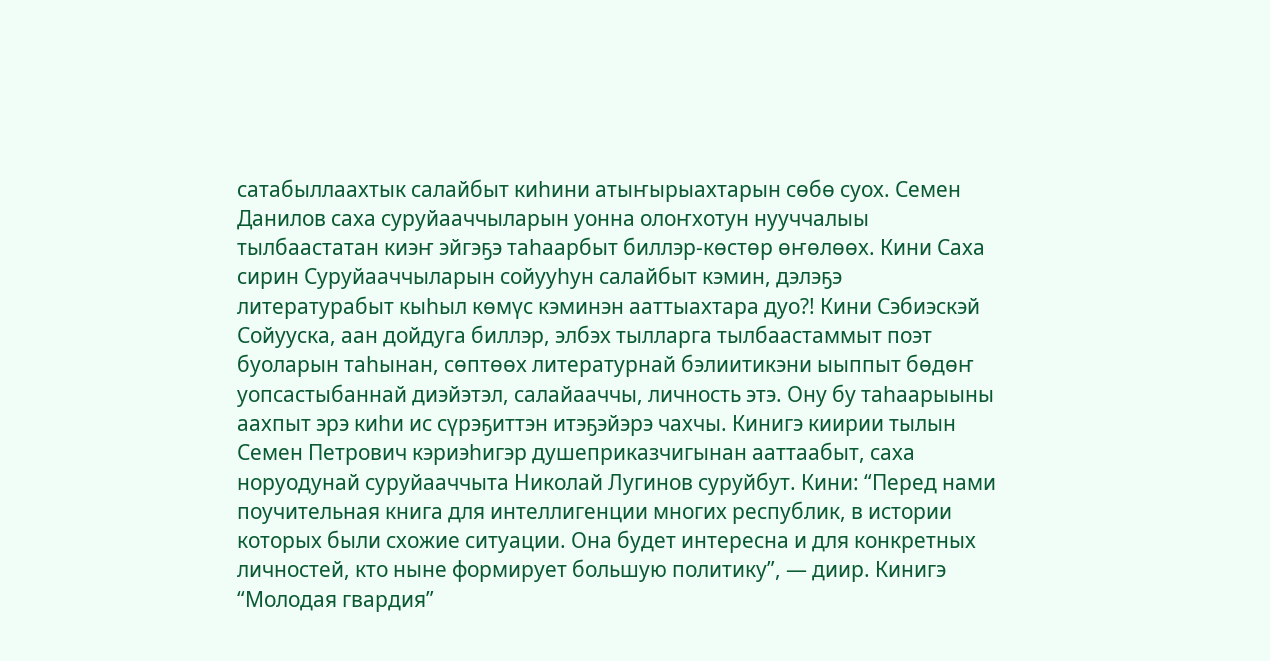сатабыллаахтык салайбыт киһини атыҥырыахтарын сөбө суох. Семен Данилов саха суруйааччыларын уонна олоҥхотун нууччалыы тылбаастатан киэҥ эйгэҕэ таһаарбыт биллэр-көстөр өҥөлөөх. Кини Саха сирин Суруйааччыларын сойууһун салайбыт кэмин, дэлэҕэ литературабыт кыһыл көмүс кэминэн ааттыахтара дуо?! Кини Сэбиэскэй Сойууска, аан дойдуга биллэр, элбэх тылларга тылбаастаммыт поэт буоларын таһынан, сөптөөх литературнай бэлиитикэни ыыппыт бөдөҥ уопсастыбаннай диэйэтэл, салайааччы, личность этэ. Ону бу таһаарыыны аахпыт эрэ киһи ис сүрэҕиттэн итэҕэйэрэ чахчы. Кинигэ киирии тылын Семен Петрович кэриэһигэр душеприказчигынан ааттаабыт, саха норуодунай суруйааччыта Николай Лугинов суруйбут. Кини: “Перед нами поучительная книга для интеллигенции многих республик, в истории которых были схожие ситуации. Она будет интересна и для конкретных личностей, кто ныне формирует большую политику”, — диир. Кинигэ “Молодая гвардия”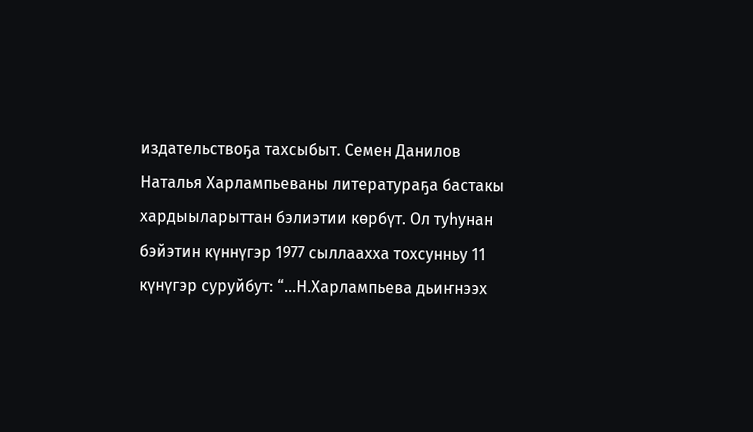издательствоҕа тахсыбыт. Семен Данилов Наталья Харлампьеваны литератураҕа бастакы хардыыларыттан бэлиэтии көрбүт. Ол туһунан бэйэтин күннүгэр 1977 сыллаахха тохсунньу 11 күнүгэр суруйбут: “…Н.Харлампьева дьиҥнээх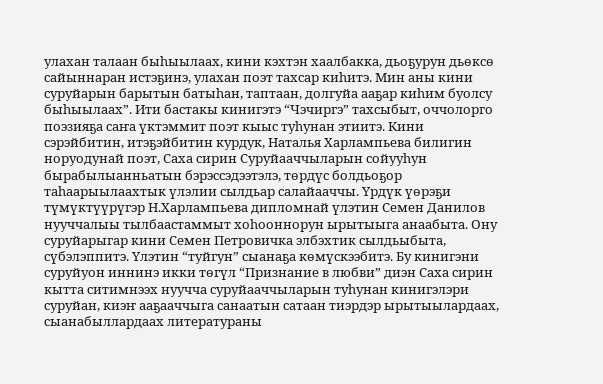улахан талаан быһыылаах, кини кэхтэн хаалбакка, дьоҕурун дьөксө сайыннаран истэҕинэ, улахан поэт тахсар киһитэ. Мин аны кини суруйарын барытын батыһан, таптаан, долгуйа ааҕар киһим буолсу быһыылаах”. Ити бастакы кинигэтэ “Чэчиргэ” тахсыбыт, оччолорго поэзияҕа саҥа үктэммит поэт кыыс туһунан этиитэ. Кини сэрэйбитин, итэҕэйбитин курдук, Наталья Харлампьева билигин норуодунай поэт, Саха сирин Суруйааччыларын сойууһун бырабылыанньатын бэрэссэдээтэлэ, төрдүс болдьоҕор таһаарыылаахтык үлэлии сылдьар салайааччы. Үрдүк үөрэҕи түмүктүүрүгэр Н.Харлампьева дипломнай үлэтин Семен Данилов нууччалыы тылбаастаммыт хоһооннорун ырытыыга анаабыта. Ону суруйарыгар кини Семен Петровичка элбэхтик сылдьыбыта, сүбэлэппитэ. Үлэтин “туйгун” сыанаҕа көмүскээбитэ. Бу кинигэни суруйуон иннинэ икки төгүл “Признание в любви” диэн Саха сирин кытта ситимнээх нуучча суруйааччыларын туһунан кинигэлэри суруйан, киэҥ ааҕааччыга санаатын сатаан тиэрдэр ырытыылардаах, сыанабыллардаах литератураны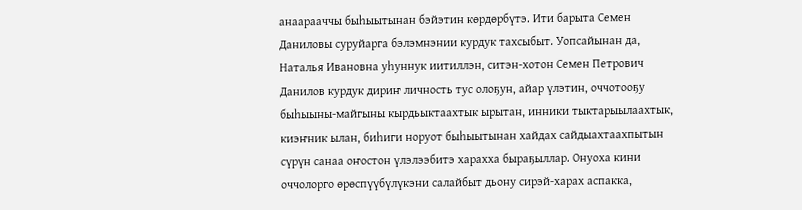анаарааччы быһыытынан бэйэтин көрдөрбүтэ. Ити барыта Семен Даниловы суруйарга бэлэмнэнии курдук тахсыбыт. Уопсайынан да, Наталья Ивановна уһуннук иитиллэн, ситэн-хотон Семен Петрович Данилов курдук дириҥ личность тус олоҕун, айар үлэтин, оччотооҕу быһыыны-майгыны кырдьыктаахтык ырытан, инники тыктарыылаахтык, киэҥник ылан, биһиги норуот быһыытынан хайдах сайдыахтаахпытын сүрүн санаа оҥостон үлэлээбитэ харахха быраҕыллар. Онуоха кини оччолорго өрөспүүбүлүкэни салайбыт дьону сирэй-харах аспакка,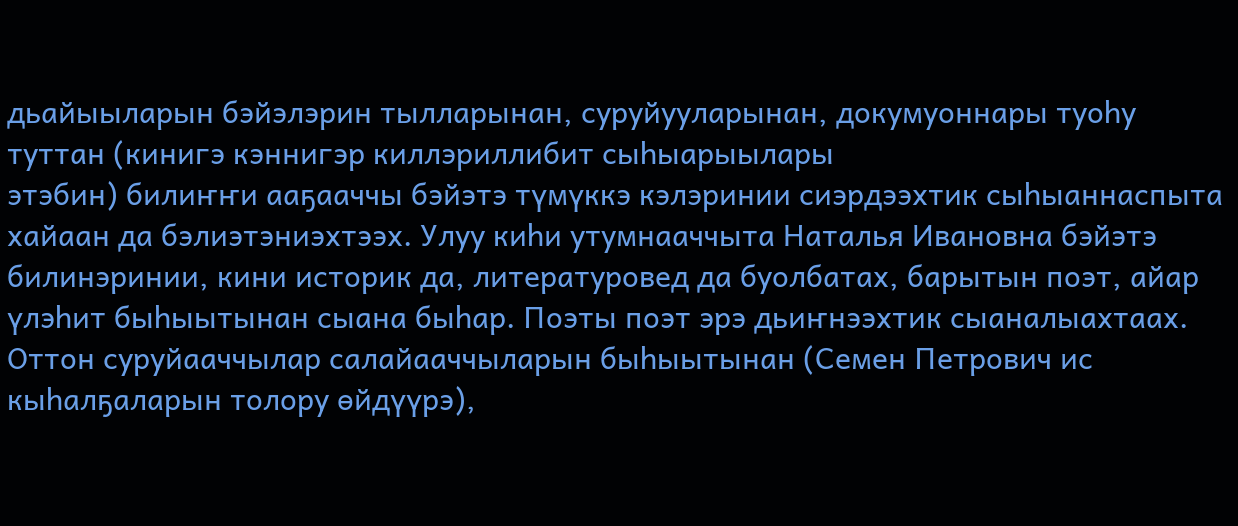дьайыыларын бэйэлэрин тылларынан, суруйууларынан, докумуоннары туоһу туттан (кинигэ кэннигэр киллэриллибит сыһыарыылары
этэбин) билиҥҥи ааҕааччы бэйэтэ түмүккэ кэлэринии сиэрдээхтик сыһыаннаспыта хайаан да бэлиэтэниэхтээх. Улуу киһи утумнааччыта Наталья Ивановна бэйэтэ билинэринии, кини историк да, литературовед да буолбатах, барытын поэт, айар үлэһит быһыытынан сыана быһар. Поэты поэт эрэ дьиҥнээхтик сыаналыахтаах. Оттон суруйааччылар салайааччыларын быһыытынан (Семен Петрович ис кыһалҕаларын толору өйдүүрэ),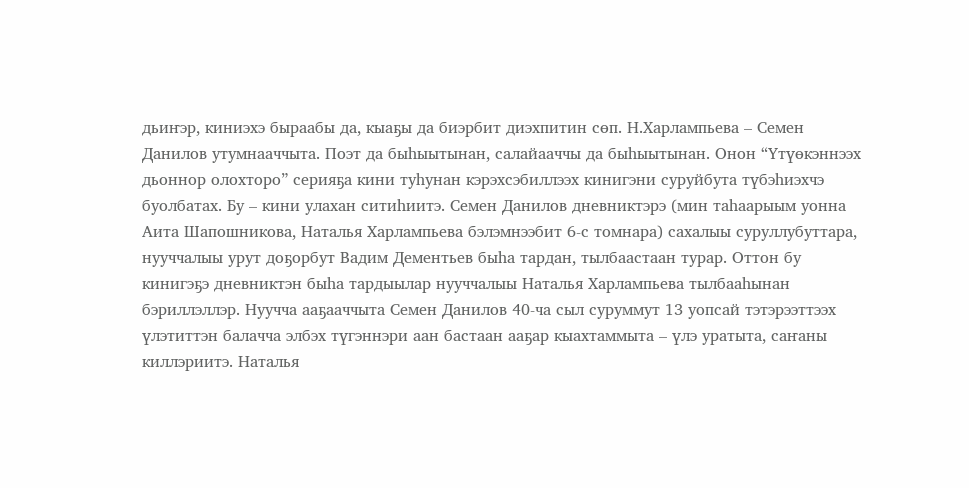дьиҥэр, киниэхэ быраабы да, кыаҕы да биэрбит диэхпитин сөп. Н.Харлампьева – Семен Данилов утумнааччыта. Поэт да быһыытынан, салайааччы да быһыытынан. Онон “Үтүөкэннээх дьоннор олохторо” серияҕа кини туһунан кэрэхсэбиллээх кинигэни суруйбута түбэһиэхчэ буолбатах. Бу – кини улахан ситиһиитэ. Семен Данилов дневниктэрэ (мин таһаарыым уонна Аита Шапошникова, Наталья Харлампьева бэлэмнээбит 6-с томнара) сахалыы суруллубуттара, нууччалыы урут доҕорбут Вадим Дементьев быһа тардан, тылбаастаан турар. Оттон бу кинигэҕэ дневниктэн быһа тардыылар нууччалыы Наталья Харлампьева тылбааһынан бэриллэллэр. Нуучча ааҕааччыта Семен Данилов 40-ча сыл суруммут 13 уопсай тэтэрээттээх үлэтиттэн балачча элбэх түгэннэри аан бастаан ааҕар кыахтаммыта – үлэ уратыта, саҥаны киллэриитэ. Наталья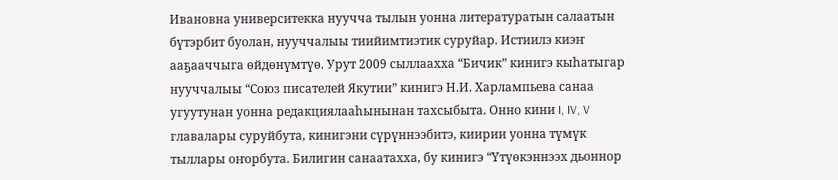Ивановна университекка нуучча тылын уонна литературатын салаатын бүтэрбит буолан, нууччалыы тиийимтиэтик суруйар. Истиилэ киэҥ ааҕааччыга өйдөнүмтүө. Урут 2009 сыллаахха “Бичик” кинигэ кыһатыгар нууччалыы “Союз писателей Якутии” кинигэ Н.И. Харлампьева санаа угуутунан уонна редакциялааһынынан тахсыбыта. Онно кини I, IV, V главалары суруйбута, кинигэни сүрүннээбитэ, киирии уонна түмүк тыллары оҥорбута. Билигин санаатахха, бу кинигэ “Үтүөкэннээх дьоннор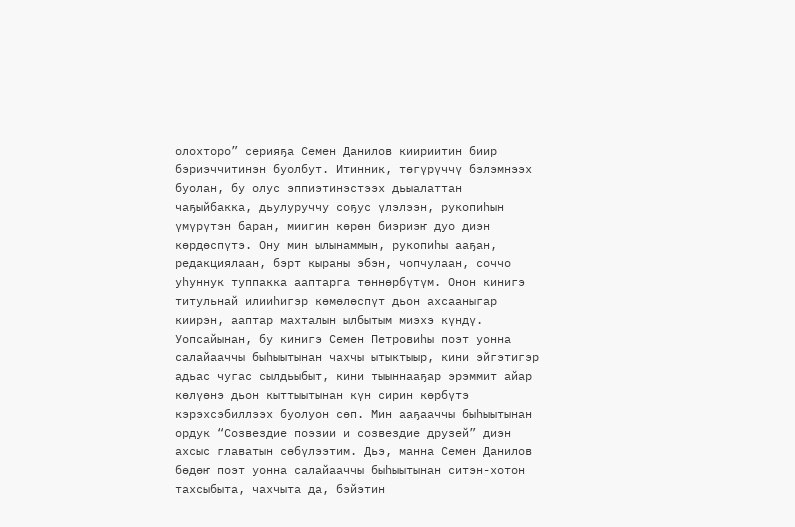олохторо” серияҕа Семен Данилов киириитин биир бэриэччитинэн буолбут. Итинник, төгүрүччү бэлэмнээх буолан, бу олус эппиэтинэстээх дьыалаттан чаҕыйбакка, дьулуруччу соҕус үлэлээн, рукопиһын үмүрүтэн баран, миигин көрөн биэриэҥ дуо диэн көрдөспүтэ. Ону мин ылынаммын, рукопиһы ааҕан, редакциялаан, бэрт кыраны эбэн, чопчулаан, соччо уһуннук туппакка ааптарга төннөрбүтүм. Онон кинигэ титульнай илииһигэр көмөлөспүт дьон ахсааныгар киирэн, ааптар махталын ылбытым миэхэ күндү. Уопсайынан, бу кинигэ Семен Петровиһы поэт уонна салайааччы быһыытынан чахчы ытыктыыр, кини эйгэтигэр адьас чугас сылдьыбыт, кини тыыннааҕар эрэммит айар көлүөнэ дьон кыттыытынан күн сирин көрбүтэ кэрэхсэбиллээх буолуон сөп. Мин ааҕааччы быһыытынан ордук “Созвездие поэзии и созвездие друзей” диэн ахсыс главатын сөбүлээтим. Дьэ, манна Семен Данилов бөдөҥ поэт уонна салайааччы быһыытынан ситэн-хотон тахсыбыта, чахчыта да, бэйэтин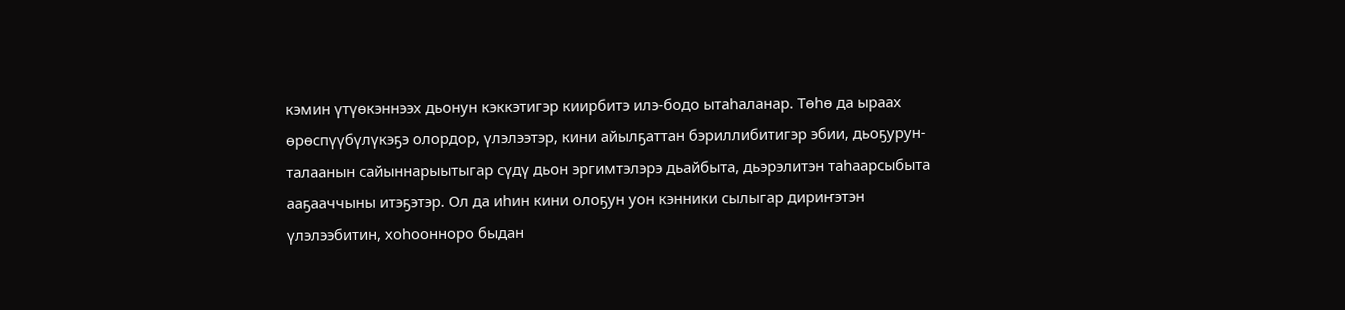кэмин үтүөкэннээх дьонун кэккэтигэр киирбитэ илэ-бодо ытаһаланар. Төһө да ыраах өрөспүүбүлүкэҕэ олордор, үлэлээтэр, кини айылҕаттан бэриллибитигэр эбии, дьоҕурун-талаанын сайыннарыытыгар сүдү дьон эргимтэлэрэ дьайбыта, дьэрэлитэн таһаарсыбыта ааҕааччыны итэҕэтэр. Ол да иһин кини олоҕун уон кэнники сылыгар дириҥэтэн үлэлээбитин, хоһоонноро быдан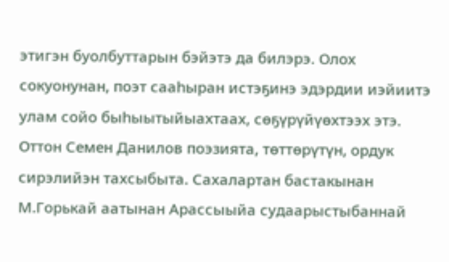этигэн буолбуттарын бэйэтэ да билэрэ. Олох сокуонунан, поэт сааһыран истэҕинэ эдэрдии иэйиитэ улам сойо быһыытыйыахтаах, сөҕүрүйүөхтээх этэ. Оттон Семен Данилов поэзията, төттөрүтүн, ордук сирэлийэн тахсыбыта. Сахалартан бастакынан М.Горькай аатынан Арассыыйа судаарыстыбаннай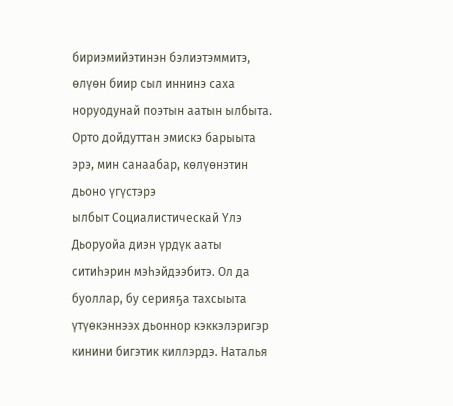бириэмийэтинэн бэлиэтэммитэ, өлүөн биир сыл иннинэ саха норуодунай поэтын аатын ылбыта. Орто дойдуттан эмискэ барыыта эрэ, мин санаабар, көлүөнэтин дьоно үгүстэрэ
ылбыт Социалистическай Үлэ Дьоруойа диэн үрдүк ааты ситиһэрин мэһэйдээбитэ. Ол да буоллар, бу серияҕа тахсыыта үтүөкэннээх дьоннор кэккэлэригэр кинини бигэтик киллэрдэ. Наталья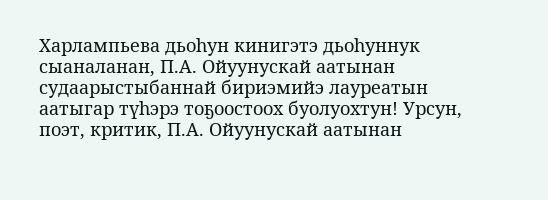Харлампьева дьоһун кинигэтэ дьоһуннук сыаналанан, П.А. Ойуунускай аатынан судаарыстыбаннай бириэмийэ лауреатын аатыгар түһэрэ тоҕоостоох буолуохтун! Урсун, поэт, критик, П.А. Ойуунускай аатынан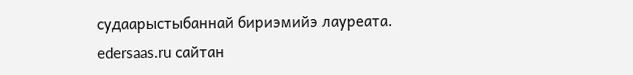судаарыстыбаннай бириэмийэ лауреата.
edersaas.ru сайтан